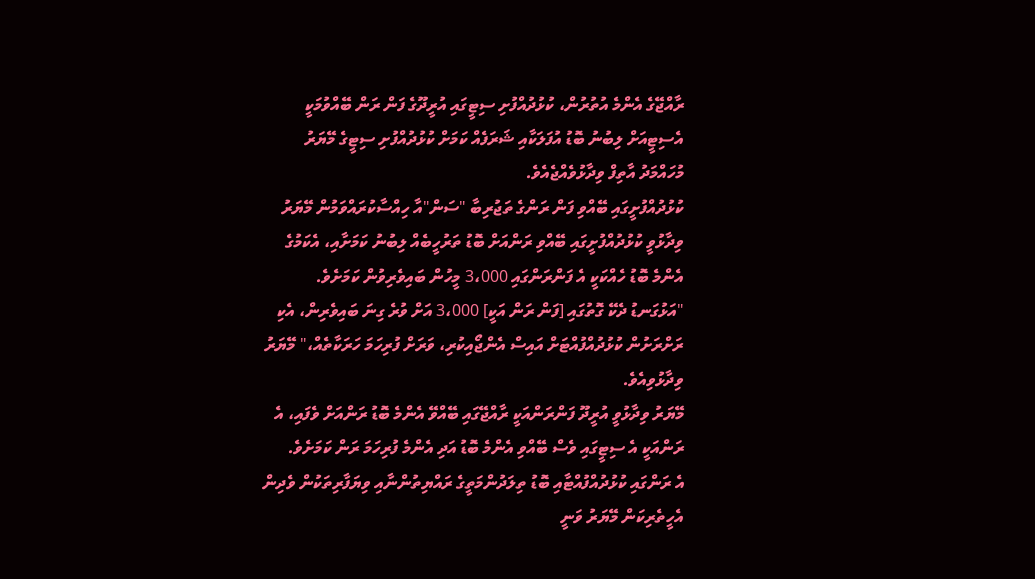ރާއްޖޭގެ އެންމެ އުތުރުން، ކުޅުދުއްފުށި ސިޓީގައި އުރީދޫގެ ފަން ރަން ބޭއްވުމަކީ އެސިޓީއަށް ލިބުނު ބޮޑު އުފަލަކާއި ޝަރަފެއް ކަމަށް ކުޅުދުއްފުށި ސިޓީގެ މޭޔަރު މުހައްމަދު އާތިފް ވިދާޅުވެއްޖެއެވެ.
ކުޅުދުއްފުށީގައި ބޭއްވި ފަން ރަންގެ ތަޖުރިބާ "ސަން"އާ ހިއްސާކުރައްވަމުން މޭޔަރު ވިދާޅުވީ ކުޅުދުއްފުށީގައި ބޭއްވި ރަންއަށް ބޮޑު ތަރުހީބެއް ލިބުނު ކަމަށާއި، އެކަމުގެ އެންމެ ބޮޑު ހެއްކަކީ އެ ފަންރަންގައި 3،000 މީހުން ބައިވެރިވުން ކަމަށެވެ.
"އަޅުގަނޑު ދެކޭ ގޮތުގައި [ފަން ރަން އަކީ] 3،000 އަށް ވުރެ ގިނަ ބައިވެރިން، އެކި ރަށްރަށުން ކުޅުދުއްފުއްޓަށް އައިސް އެންޖޯއިކުރި، ވަރަށް ފުރިހަމަ ހަރަކާތެއް،" މޭޔަރު ވިދާޅުވިއެވެ.
މޭޔަރު ވިދާޅުވީ އުރީދޫ ފަންރަންއަކީ ރާއްޖޭގައި ބޭއްވޭ އެންމެ ބޮޑު ރަންއަށް ވެފައި، އެ ރަންއަކީ އެ ސިޓީގައި ވެސް ބޭއްވި އެންމެ ބޮޑު އަދި އެންމެ ފުރިހަމަ ރަން ކަމަށެވެ.
އެ ރަންގައި ކުޅުދުއްފުއްޓާއި ބޮޑު ތިލަދުންމަތީގެ ރައްޔިތުންނާއި ވިޔަފާރިތަކުން ވެދިން އެހީތެރިކަން މޭޔަރު ވަނީ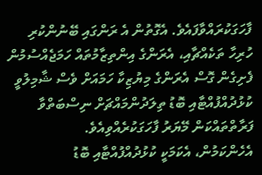ފާހަގަކުރައްވާފައެވެ. އެގޮތުން އެ ރަންގައި ބޭނުންކުރި ހުރިހާ ތަކެއްޗާއި، އެރަންގެ އިންތިޒާމުތައް ހަމަޖެއްސުމުން ފެށިގެން ގޮސް އެރަންގެ މިޔުޒިކާ ހަމައަށް ވެސް ޝާމިލުވީ ކުޅުދުއްފުއްޓާއި ބޮޑު ތިލަދުންމައްޗަށް ނިސްބަތްވާ ފަރާތްތައްކަން މޭޔަރު ފާހަގަކުރެއްވިއެވެ.
އެހެންކަމުން، އެކަމަކީ ކުޅުދުއްފުއްޓާއި ބޮޑު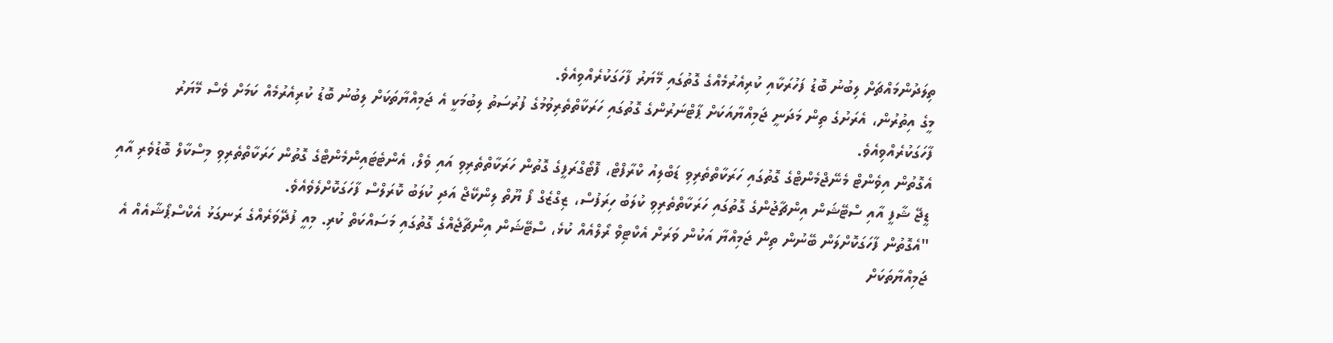ތިލަދުންމައްޗަށް ލިބުނު ބޮޑު ފަހުރަކާއި ކުރިއެރުމެއްގެ ގޮތުގައި މޭޔަރު ފާހަގަކުރެއްވިއެވެ.
މީގެ އިތުރުން، އެރަށުގެ ތިން މަދަނީ ޖަމިއްޔާއަކަށް ޕާޓްނަރުންގެ ގޮތުގައި ހަރަކާތްތެރިވުމުގެ ފުރުސަތު ލިބުމަކީ އެ ޖަމިއްޔާތަކަށް ލިބުނު ބޮޑު ކުރިއެރުމެއް ކަމަށް ވެސް މޭޔަރު ފާހަގަކުރެއްވިއެވެ.
އެގޮތުން އިވެންޓް މެނޭޖްމެންޓްގެ ގޮތުގައި ހަރަކާތްތެރިވި ޑަބްލިއު ކްރާފްޓް، ފޮޓޯގްރަފީގެ ގޮތުން ހަރަކާތްތެރިވި އައި ވެލް، އެންޓެޓައިންމެންޓްގެ ގޮތުން ހަރަކާތްތެރިވި މިސްކާލް ބޮޑުވެރި އާއި ޑީޖޭ ޝާފީ އާއި ސްޓޭޝަން އިންޗާޖުންގެ ގޮތުގައި ހަރަކާތްތެރިވި ކުލަބު ހިރަފުސް، ޒިގްޒެގް ފޯ ޔޫތް ލިންކޭޖް އަދި ކުލަބު ކޮރަލްސް ފާހަގަކޮށްލެވެއެވެ.
"އެގޮތުން ފާހަގަކޮށްލަން ބޭނުން ތިން ޖަމިއްޔާ އަކުން ވަރަށް އެކްޓިވް ރޯލްއެއް ކުޅެ، ސްޓޭޝަން އިންޗާޖެއްގެ ގޮތުގައި މަސައްކަތް ކުރި. މިއީ ފުދޭވަރެއްގެ ރަނގަޅު އެކްސްޕޯޝާއެއް އެ ޖަމިއްޔާތަކަށް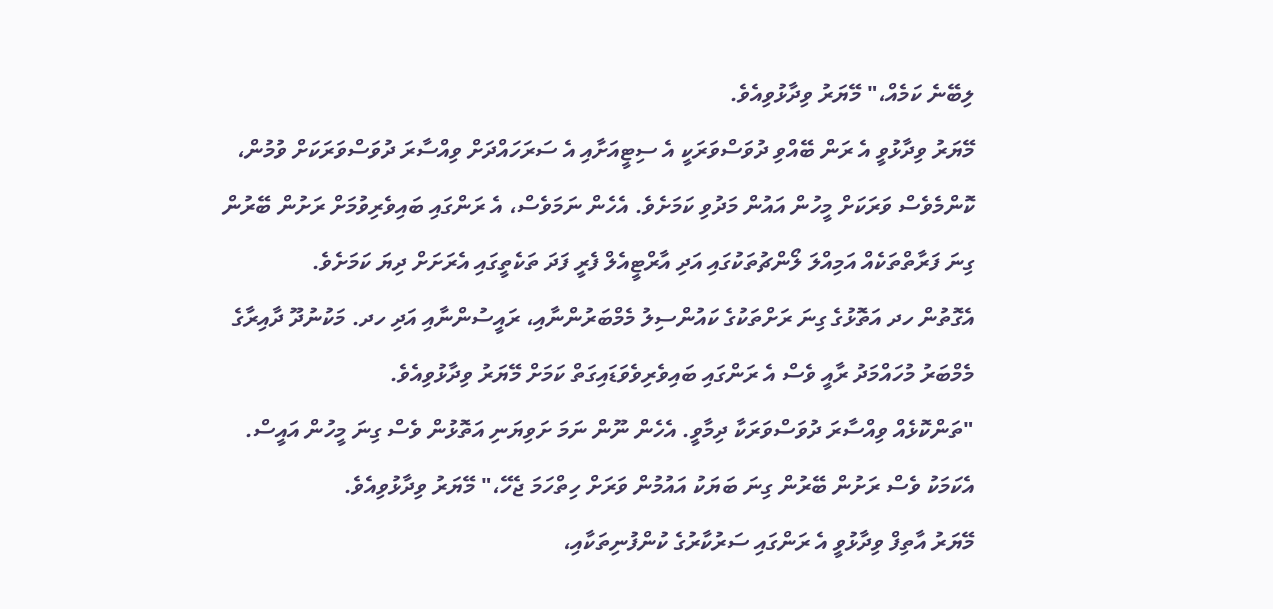ލިބޭނެ ކަމެއް،" މޭޔަރު ވިދާޅުވިއެވެ.
މޭޔަރު ވިދާޅުވީ އެ ރަން ބޭއްވި ދުވަސްވަރަކީ އެ ސިޓީއަށާއި އެ ސަރަހައްދަށް ވިއްސާރަ ދުވަސްވަރަކަށް ވުމުން، ކޮންމެވެސް ވަރަކަށް މީހުން އައުން މަދުވި ކަމަށެވެ. އެހެން ނަމަވެސް، އެ ރަންގައި ބައިވެރިވުމަށް ރަށުން ބޭރުން ގިނަ ފަރާތްތަކެއް އަމިއްލަ ލޯންޗުތަކުގައި އަދި އާރްޓީއެލް ފެރީ ފަދަ ތަކެތީގައި އެރަށަށް ދިޔަ ކަމަށެވެ.
އެގޮތުން ހދ އަތޮޅުގެ ގިނަ ރަށްތަކުގެ ކައުންސިލު މެމްބަރުންނާއި، ރައީސުންނާއި އަދި ހދ. މަކުނުދޫ ދާއިރާގެ މެމްބަރު މުހައްމަދު ރާއީ ވެސް އެ ރަންގައި ބައިވެރިވެވަޑައިގަތް ކަމަށް މޭޔަރު ވިދާޅުވިއެވެ.
"ތަންކޮޅެއް ވިއްސާރަ ދުވަސްވަރަކާ ދިމާވީ. އެހެން ނޫން ނަމަ ށަވިޔަނި އަތޮޅުން ވެސް ގިނަ މީހުން އައީސް. އެކަމަކު ވެސް ރަށުން ބޭރުން ގިނަ ބަޔަކު އައުމުން ވަރަށް ހިތްހަމަ ޖެހޭ،" މޭޔަރު ވިދާޅުވިއެވެ.
މޭޔަރު އާތިފް ވިދާޅުވީ އެ ރަންގައި ސަރުކާރުގެ ކުންފުނިތަކާއި،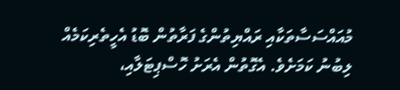މުއައްސަސާތަކާއި ރައްޔިތުންގެ ފަރާތުން ބޮޑު އެހީތެރިކަމެއް ލިބުނު ކަމަށެވެ. އެގޮތުން އެރަށު ހޮސްޕިޓަލާއި،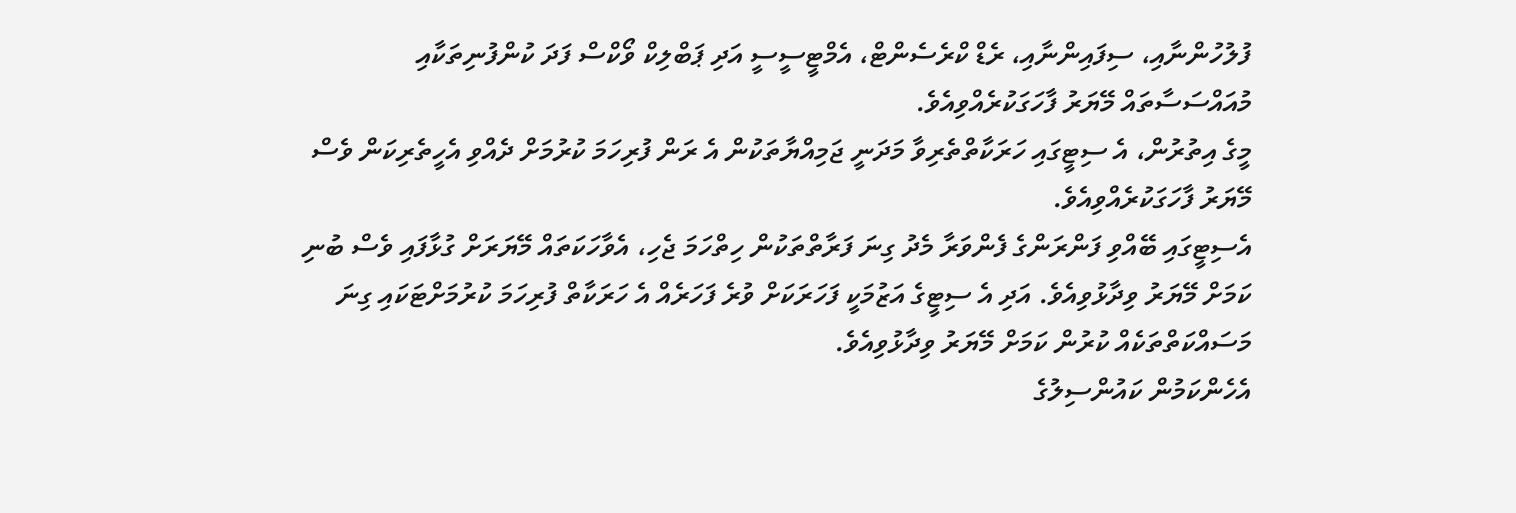ފުލުހުންނާއި، ސިފައިންނާއި، ރެޑް ކްރެސެންޓް، އެމްޓީސީސީ އަދި ޕަބްލިކް ވޯކްސް ފަދަ ކުންފުނިތަކާއި މުއައްސަސާތައް މޭޔަރު ފާހަގަކުރެއްވިއެވެ.
މީގެ އިތުރުން، އެ ސިޓީގައި ހަރަކާތްތެރިވާ މަދަނީ ޖަމިއްޔާތަކުން އެ ރަން ފުރިހަމަ ކުރުމަށް ދެއްވި އެހީތެރިކަން ވެސް މޭޔަރު ފާހަގަކުރެއްވިއެވެ.
އެސިޓީގައި ބޭއްވި ފަންރަންގެ ފެންވަރާ މެދު ގިނަ ފަރާތްތަކުން ހިތްހަމަ ޖެހި، އެވާހަކަތައް މޭޔަރަށް ގުޅާފައި ވެސް ބުނި ކަމަށް މޭޔަރު ވިދާޅުވިއެވެ. އަދި އެ ސިޓީގެ އަޒުމަކީ ފަހަރަކަށް ވުރެ ފަހަރެއް އެ ހަރަކާތް ފުރިހަމަ ކުރުމަށްޓަކައި ގިނަ މަސައްކަތްތަކެއް ކުރުން ކަމަށް މޭޔަރު ވިދާޅުވިއެވެ.
އެހެންކަމުން ކައުންސިލުގެ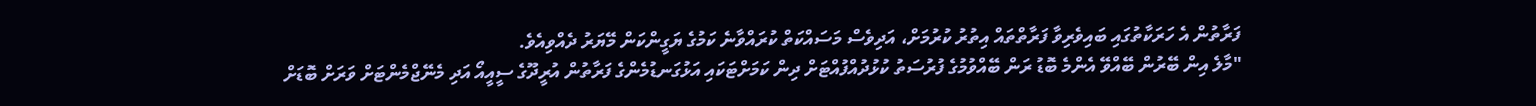ފަރާތުން އެ ހަރަކާތުގައި ބައިވެރިވާ ފަރާތްތައް އިތުރު ކުރުމަށް، އަދިވެސް މަސައްކަތް ކުރައްވާނެ ކަމުގެ ޔަގީންކަން މޭޔަރު ދެއްވިއެވެ.
"މާލެ އިން ބޭރުން ބޭއްވޭ އެންމެ ބޮޑު ރަން ބޭއްވުމުގެ ފުރުސަތު ކުޅުދުއްފުއްޓަށް ދިން ކަމަށްޓަކައި އަޅުގަނޑުމެންގެ ފަރާތުން އުރީދޫގެ ސީއީއޯ އަދި މެނޭޖްމެންޓަށް ވަރަށް ބޮޑަށް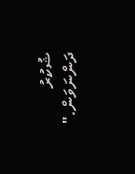ޝުކުރު ދަންނަވަން."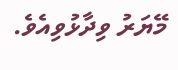މޭޔަރު ވިދާޅުވިއެވެ.